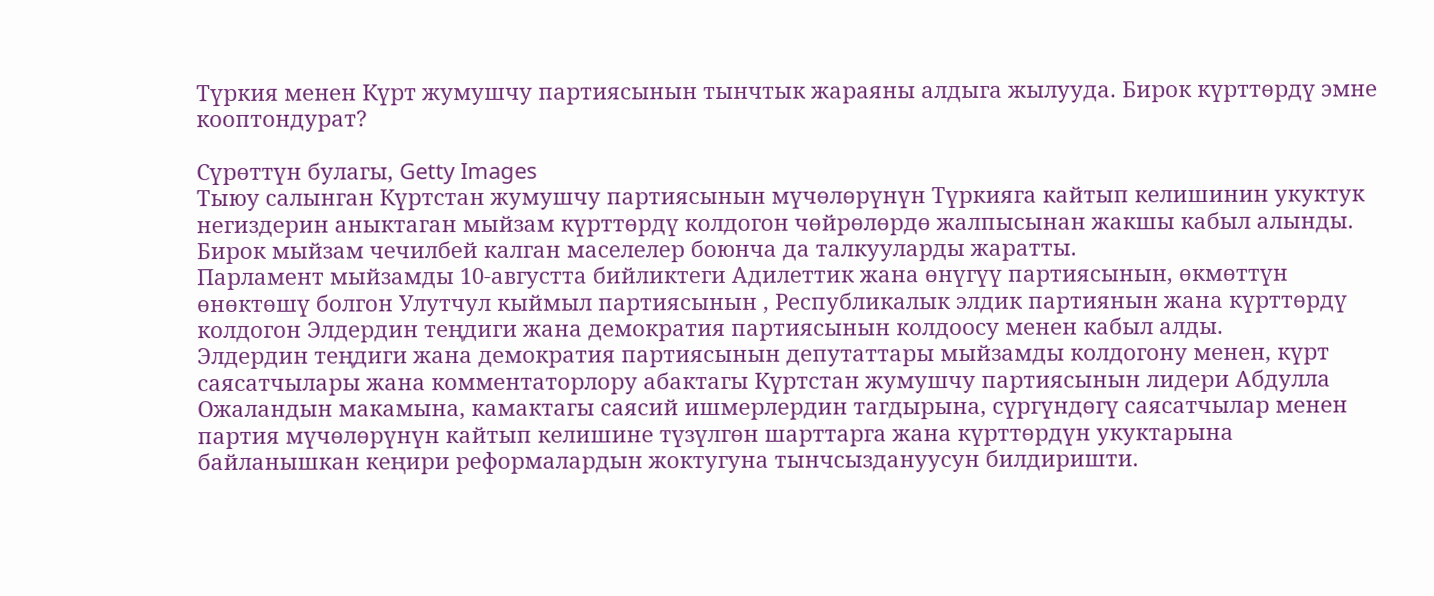Түркия менен Күрт жумушчу партиясынын тынчтык жараяны алдыга жылууда. Бирок күрттөрдү эмне кооптондурат?

Сүрөттүн булагы, Getty Images
Тыюу салынган Күртстан жумушчу партиясынын мүчөлөрүнүн Түркияга кайтып келишинин укуктук негиздерин аныктаган мыйзам күрттөрдү колдогон чөйрөлөрдө жалпысынан жакшы кабыл алынды. Бирок мыйзам чечилбей калган маселелер боюнча да талкууларды жаратты.
Парламент мыйзамды 10-августта бийликтеги Адилеттик жана өнүгүү партиясынын, өкмөттүн өнөктөшү болгон Улутчул кыймыл партиясынын , Республикалык элдик партиянын жана күрттөрдү колдогон Элдердин теңдиги жана демократия партиясынын колдоосу менен кабыл алды.
Элдердин теңдиги жана демократия партиясынын депутаттары мыйзамды колдогону менен, күрт саясатчылары жана комментаторлору абактагы Күртстан жумушчу партиясынын лидери Абдулла Ожаландын макамына, камактагы саясий ишмерлердин тагдырына, сүргүндөгү саясатчылар менен партия мүчөлөрүнүн кайтып келишине түзүлгөн шарттарга жана күрттөрдүн укуктарына байланышкан кеңири реформалардын жоктугуна тынчсыздануусун билдиришти.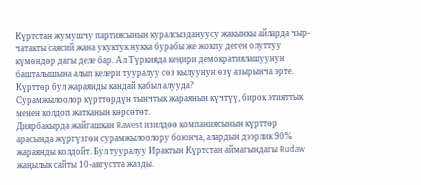Күртстан жумушчу партиясынын куралсыздануусу жакынкы айларда чыр-чатакты саясий жана укуктук нукка бурабы же жокпу деген олуттуу күмөндөр дагы деле бар. Ал Түркияда кеңири демократиялашуунун башталышына алып келери тууралуу сөз кылуунун өзү азырынча эрте.
Күрттөр бул жараянды кандай кабыл алууда?
Сурамжылоолор күрттөрдүн тынчтык жараянын күчтүү, бирок этияттык менен колдоп жатканын көрсөтөт.
Диярбакырда жайгашкан Rawest изилдөө компаниясынын күрттөр арасында жүргүзгөн сурамжылоолору боюнча, алардын дээрлик 90% жараянды колдойт. Бул тууралуу Ирактын Күртстан аймагындагы Rudaw жаңылык сайты 10-августта жазды.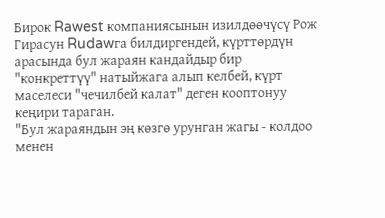Бирок Rawest компаниясынын изилдөөчүсү Рож Гирасун Rudawга билдиргендей, күрттөрдүн арасында бул жараян кандайдыр бир "конкреттүү" натыйжага алып келбей, күрт маселеси "чечилбей калат" деген кооптонуу кеңири тараган.
"Бул жараяндын эң көзгө урунган жагы - колдоо менен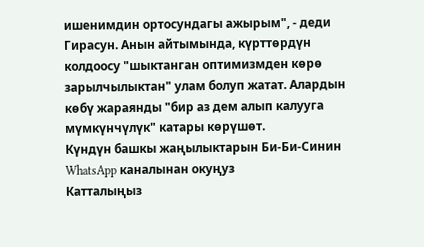ишенимдин ортосундагы ажырым", - деди Гирасун. Анын айтымында, күрттөрдүн колдоосу "шыктанган оптимизмден көрө зарылчылыктан" улам болуп жатат. Алардын көбү жараянды "бир аз дем алып калууга мүмкүнчүлүк" катары көрүшөт.
Күндүн башкы жаңылыктарын Би-Би-Синин WhatsApp каналынан окуңуз
Катталыңыз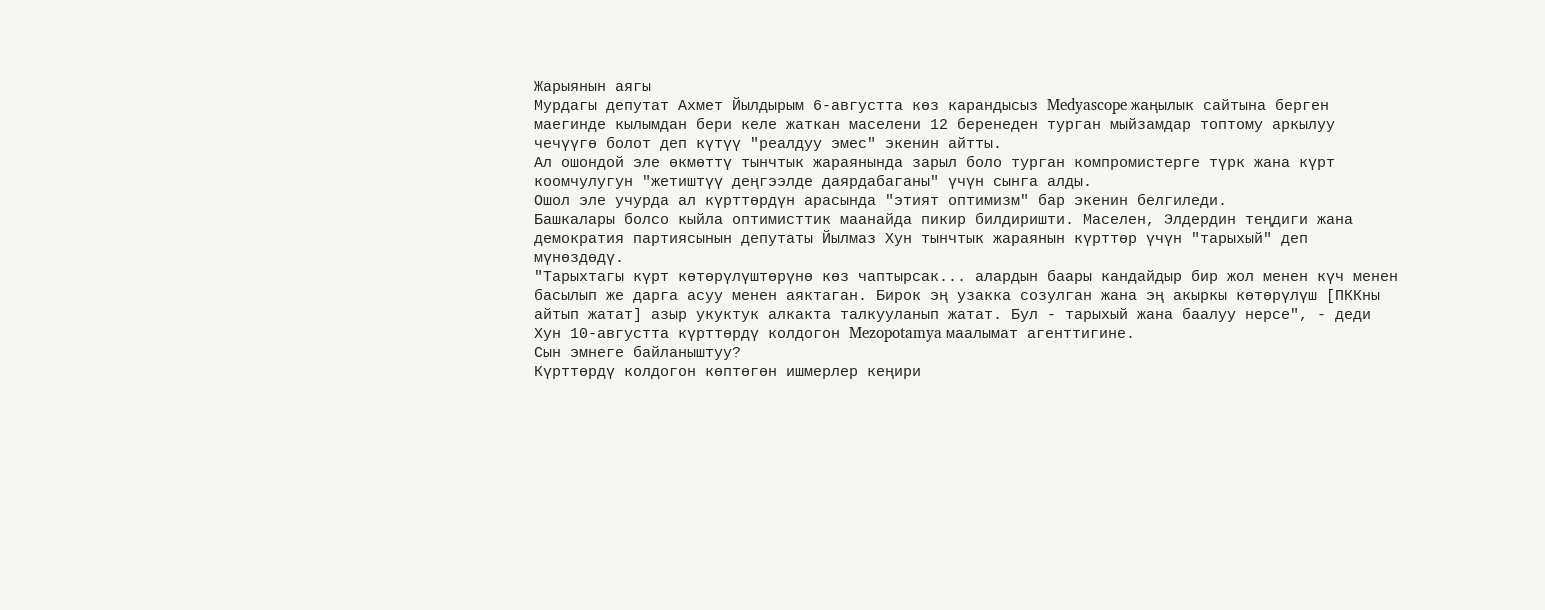Жарыянын аягы
Мурдагы депутат Ахмет Йылдырым 6-августта көз карандысыз Medyascope жаңылык сайтына берген маегинде кылымдан бери келе жаткан маселени 12 беренеден турган мыйзамдар топтому аркылуу чечүүгө болот деп күтүү "реалдуу эмес" экенин айтты.
Ал ошондой эле өкмөттү тынчтык жараянында зарыл боло турган компромистерге түрк жана күрт коомчулугун "жетиштүү деңгээлде даярдабаганы" үчүн сынга алды.
Ошол эле учурда ал күрттөрдүн арасында "этият оптимизм" бар экенин белгиледи.
Башкалары болсо кыйла оптимисттик маанайда пикир билдиришти. Маселен, Элдердин теңдиги жана демократия партиясынын депутаты Йылмаз Хун тынчтык жараянын күрттөр үчүн "тарыхый" деп мүнөздөдү.
"Тарыхтагы күрт көтөрүлүштөрүнө көз чаптырсак... алардын баары кандайдыр бир жол менен күч менен басылып же дарга асуу менен аяктаган. Бирок эң узакка созулган жана эң акыркы көтөрүлүш [ПККны айтып жатат] азыр укуктук алкакта талкууланып жатат. Бул - тарыхый жана баалуу нерсе", - деди Хун 10-августта күрттөрдү колдогон Mezopotamya маалымат агенттигине.
Сын эмнеге байланыштуу?
Күрттөрдү колдогон көптөгөн ишмерлер кеңири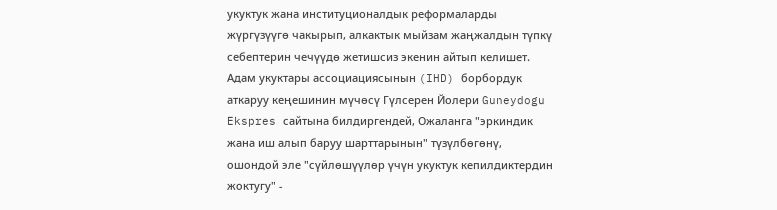укуктук жана институционалдык реформаларды жүргүзүүгө чакырып, алкактык мыйзам жаңжалдын түпкү себептерин чечүүдө жетишсиз экенин айтып келишет.
Адам укуктары ассоциациясынын (IHD) борбордук аткаруу кеңешинин мүчөсү Гүлсерен Йолери Guneydogu Ekspres сайтына билдиргендей, Ожаланга "эркиндик жана иш алып баруу шарттарынын" түзүлбөгөнү, ошондой эле "сүйлөшүүлөр үчүн укуктук кепилдиктердин жоктугу" -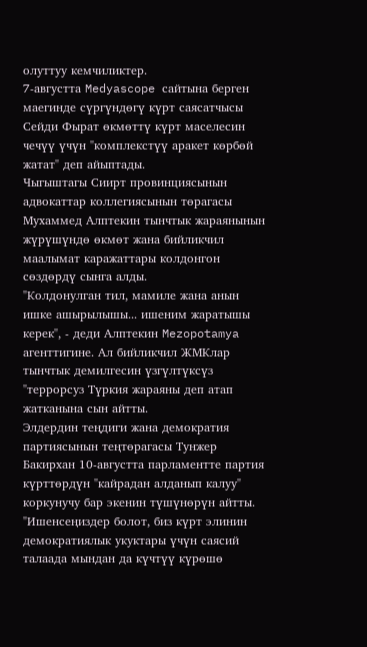олуттуу кемчиликтер.
7-августта Medyascope сайтына берген маегинде сүргүндөгү күрт саясатчысы Сейди Фырат өкмөттү күрт маселесин чечүү үчүн "комплекстүү аракет көрбөй жатат" деп айыптады.
Чыгыштагы Сиирт провинциясынын адвокаттар коллегиясынын төрагасы Мухаммед Алптекин тынчтык жараянынын жүрүшүндө өкмөт жана бийликчил маалымат каражаттары колдонгон сөздөрдү сынга алды.
"Колдонулган тил, мамиле жана анын ишке ашырылышы... ишеним жаратышы керек", - деди Алптекин Mezopotamya агенттигине. Ал бийликчил ЖМКлар тынчтык демилгесин үзгүлтүксүз "террорсуз Түркия жараяны деп атап жатканына сын айтты.
Элдердин теңдиги жана демократия партиясынын теңтөрагасы Тунжер Бакирхан 10-августта парламентте партия күрттөрдүн "кайрадан алданып калуу" коркунучу бар экенин түшүнөрүн айтты.
"Ишенсеңиздер болот, биз күрт элинин демократиялык укуктары үчүн саясий талаада мындан да күчтүү күрөшө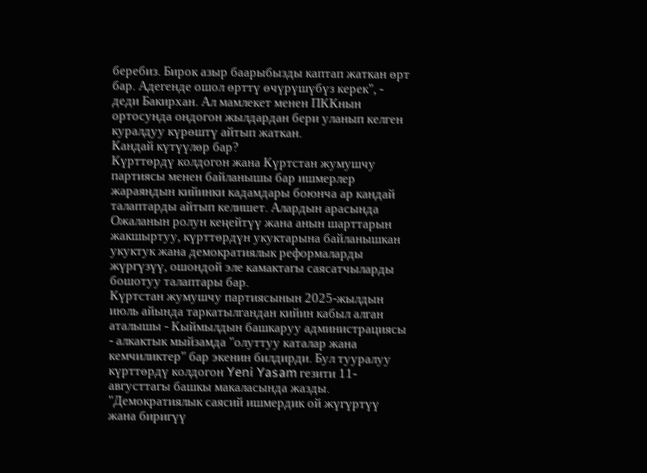беребиз. Бирок азыр баарыбызды каптап жаткан өрт бар. Адегенде ошол өрттү өчүрүшүбүз керек", - деди Бакирхан. Ал мамлекет менен ПККнын ортосунда ондогон жылдардан бери уланып келген куралдуу күрөштү айтып жаткан.
Кандай күтүүлөр бар?
Күрттөрдү колдогон жана Күртстан жумушчу партиясы менен байланышы бар ишмерлер жараяндын кийинки кадамдары боюнча ар кандай талаптарды айтып келишет. Алардын арасында Ожаланын ролун кеңейтүү жана анын шарттарын жакшыртуу, күрттөрдүн укуктарына байланышкан укуктук жана демократиялык реформаларды жүргүзүү, ошондой эле камактагы саясатчыларды бошотуу талаптары бар.
Күртстан жумушчу партиясынын 2025-жылдын июль айында таркатылгандан кийин кабыл алган аталышы - Кыймылдын башкаруу администрациясы - алкактык мыйзамда "олуттуу каталар жана кемчиликтер" бар экенин билдирди. Бул тууралуу күрттөрдү колдогон Yeni Yasam гезити 11-августтагы башкы макаласында жазды.
"Демократиялык саясий ишмердик ой жүгүртүү жана биригүү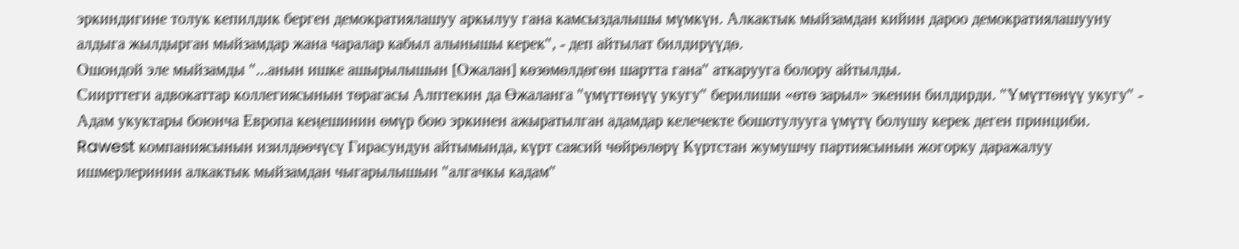эркиндигине толук кепилдик берген демократиялашуу аркылуу гана камсыздалышы мүмкүн. Алкактык мыйзамдан кийин дароо демократиялашууну алдыга жылдырган мыйзамдар жана чаралар кабыл алынышы керек", - деп айтылат билдирүүдө.
Ошондой эле мыйзамды "...анын ишке ашырылышын [Ожалан] көзөмөлдөгөн шартта гана" аткарууга болору айтылды.
Сиирттеги адвокаттар коллегиясынын төрагасы Алптекин да Өжаланга "үмүттөнүү укугу" берилиши «өтө зарыл» экенин билдирди. "Үмүттөнүү укугу" - Адам укуктары боюнча Европа кеңешинин өмүр бою эркинен ажыратылган адамдар келечекте бошотулууга үмүтү болушу керек деген принциби.
Rawest компаниясынын изилдөөчүсү Гирасундун айтымында, күрт саясий чөйрөлөрү Күртстан жумушчу партиясынын жогорку даражалуу ишмерлеринин алкактык мыйзамдан чыгарылышын "алгачкы кадам"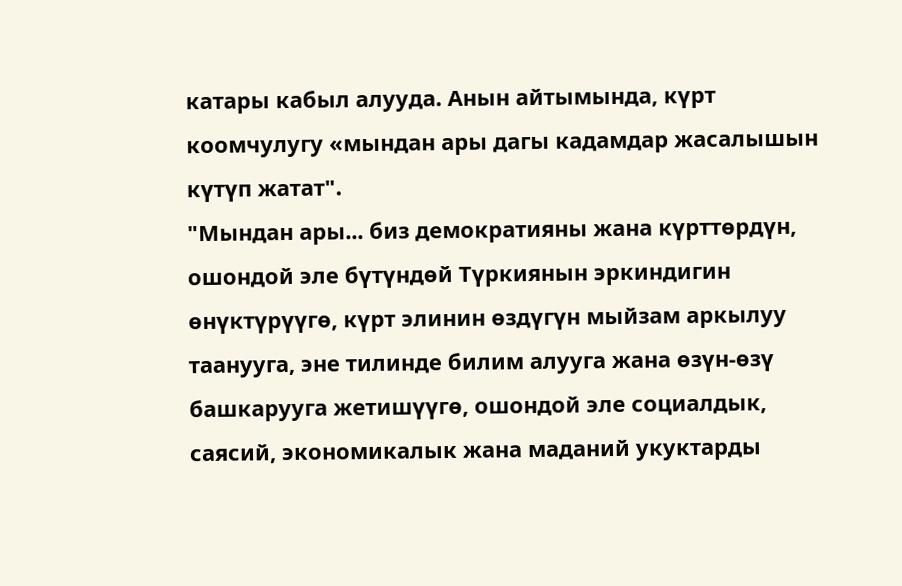катары кабыл алууда. Анын айтымында, күрт коомчулугу «мындан ары дагы кадамдар жасалышын күтүп жатат".
"Мындан ары... биз демократияны жана күрттөрдүн, ошондой эле бүтүндөй Түркиянын эркиндигин өнүктүрүүгө, күрт элинин өздүгүн мыйзам аркылуу таанууга, эне тилинде билим алууга жана өзүн-өзү башкарууга жетишүүгө, ошондой эле социалдык, саясий, экономикалык жана маданий укуктарды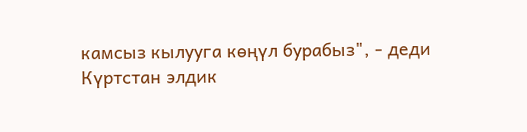камсыз кылууга көңүл бурабыз", - деди Күртстан элдик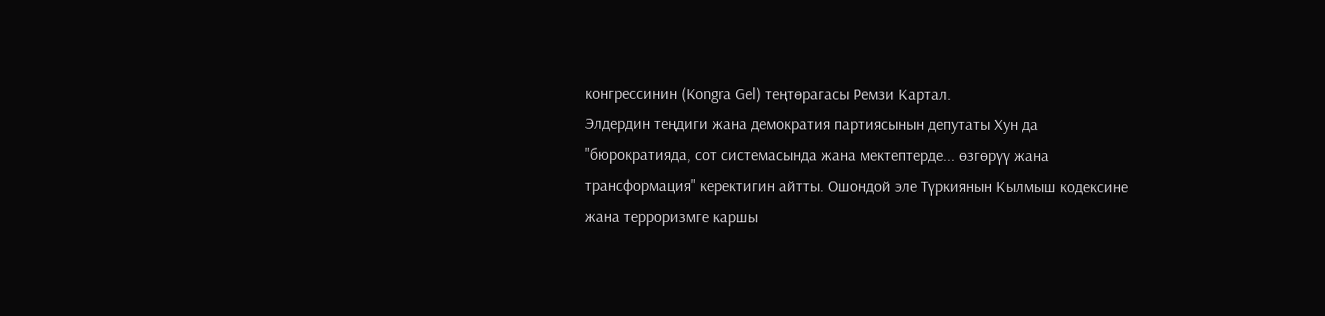конгрессинин (Kongra Gel) теңтөрагасы Ремзи Картал.
Элдердин теңдиги жана демократия партиясынын депутаты Хун да "бюрократияда, сот системасында жана мектептерде... өзгөрүү жана трансформация" керектигин айтты. Ошондой эле Түркиянын Кылмыш кодексине жана терроризмге каршы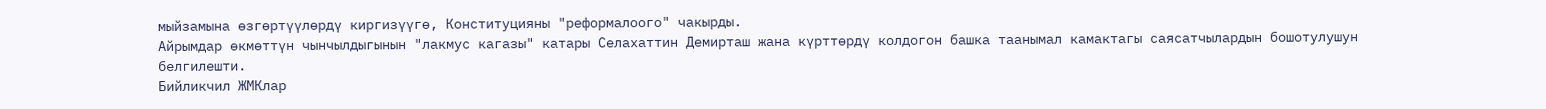мыйзамына өзгөртүүлөрдү киргизүүгө, Конституцияны "реформалоого" чакырды.
Айрымдар өкмөттүн чынчылдыгынын "лакмус кагазы" катары Селахаттин Демирташ жана күрттөрдү колдогон башка таанымал камактагы саясатчылардын бошотулушун белгилешти.
Бийликчил ЖМКлар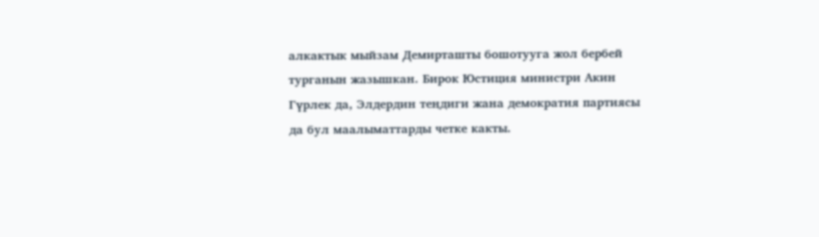алкактык мыйзам Демирташты бошотууга жол бербей турганын жазышкан. Бирок Юстиция министри Акин Гүрлек да, Элдердин теңдиги жана демократия партиясы да бул маалыматтарды четке какты.